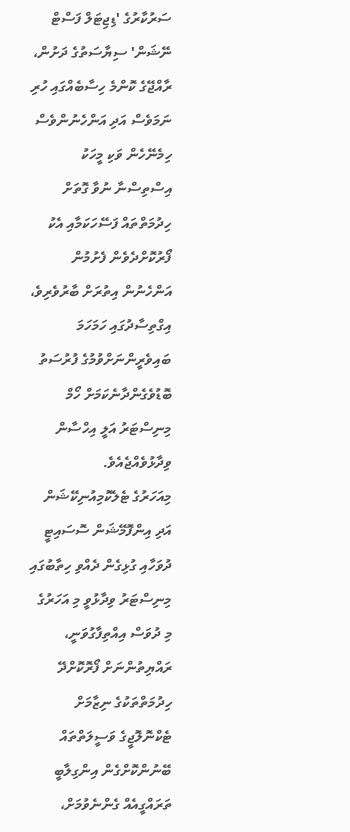ސަރުކާރުގެ 'ޑިޖިޓަލް ފަސްޓް ނޭޝަން' ސިޔާސަތުގެ ދަށުން، ރާއްޖޭގެ ކޮންމެ ހިސާބެއްގައި ހުރި ނަމަވެސް އަދި އަންހެނުންވެސް ހިމެނޭހެން ވަކި މީހަކު އިސްތިސްނާ ނުވާ ގޮތަށް ހިދުމަތްތައް ފަސޭހަކަމާއި އެކު ފޯރުކޮށްދެވެން ފެށުމުން އަންހެނުން އިތުރަށް ބާރުވެރިވެ، އިގްތިސާދުގައި ހަމަހަމަ ބައިވެރީންނަށްވުމުގެ ފުރުސަތު ބޮޑުވެގެންދާނެކަމަށް ހޯމް މިނިސްޓަރު އަލީ އިހްސާން ވިދާޅުވެއްޖެއެވެ.
މިއަހަރުގެ ޓެލެކޮމިއުނިކޭޝަން އަދި އިންފޮމޭޝަން ސޮސައިޓީ ދުވަހާއި ގުޅިގެން ދެއްވި ހިތާބުގައި މިނިސްޓަރު ވިދާޅުވީ މި އަހަރުގެ މި ދުވަސް އިއްތިފާގުވަނީ، ރައްޔިތުންނަށް ފޯރޮކޮށްދޭ ހިދުމަތްތަކުގެ ނިޒާމަށް ޓެކްނޮލޮޖީގެ ވަސީލަތްތައް ބޭނުންކޮށްގެން އިންގިލާބީ ތަރައްގީއެއް ގެންނެވުމަށް،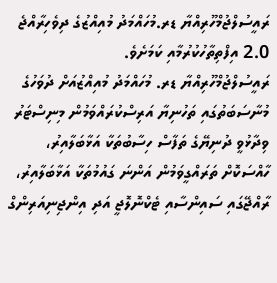ރައީސުލްޖުމްހޫރިއްޔާ ޑރ.މުހައްމަދު މުއިއްޒުގެ ދިވެހިރާއްޖެ 2.0 އިފްތިތާހުކުރުމާއި ކަމަށެވެ.
ރައީސުލްޖުމްހޫރިއްޔާ ޑރ. މުހައްމަދު މުއިއްޒުއަށް ދުވަހުގެ މުނާސަބަތުގައި ތަހުނިޔާ އަރިސްކުރައްވަމުން މިނިސްޓަރު ވިދާޅުވީ ދުނިޔޭގެ ތަފާސް ހިސާބުތަކާ އަޅާބަލާއިރު، ހާއްސަކޮށް ތަރައްގީވަމުން އަންނަ ގައުމުތަކާ އަޅާބަލާއިރު، ރާއްޖޭގައި ސައިންސާއި ޓެކްނޮލޮޖީ އަދި އިންޖިނިއަރިންގް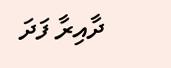ދާއިރާ ފަދަ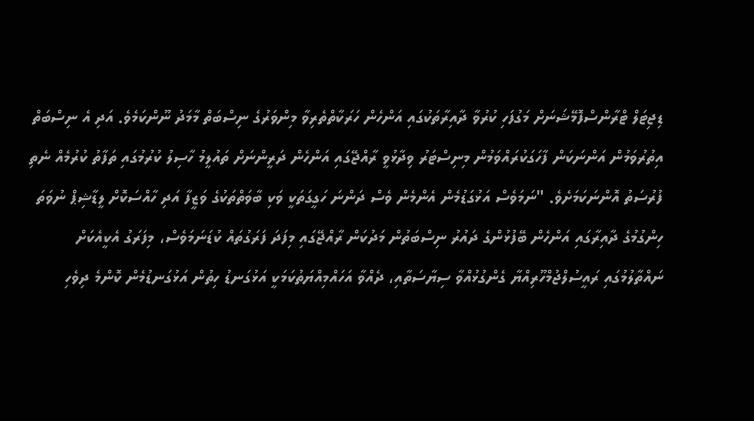ޑިޖިޓަލް ޓްރާންސްފޮމޭޝަނަށް މަގުފަހި ކުރުވާ ދާއިރާތަކުގައި އަންހެން ހަރަކާތްތެރިވާ މިންވަރުގެ ނިސްބަތް މާމަދު ނޫންކަމެވެ. އަދި އެ ނިސްބަތް އިތުރުވަމުން އަންނަކަން ފާހަގަކުރައްވަމުން މިނިސްޓަރު ވިދާޅުވީ ރާއްޖޭގައި އަންހެން ދަރީންނަށް ތައުލީމު ހާސިލު ކުރުމުގައި ތަފާތު ކުރުމެއް ނެތި ފުރުސަތު އޮންނަކަމަށެވެ. "ނަމަވެސް އަޅުގަޑުމެން އެންމެން ވެސް ދަންނަ ހަގީގަތަކީ ވަކި ބާވަތްތަކުގެ ވަޒީފާ އަދި ހާއްސަކޮށް ލީޑާޝިޕް ނުވަތަ ހިންގުމުގެ ދާއިރާގައި އަންހެން ބޭފުޅުންގެ ދައުރު ނިސްބަތުން މަދުކަން ރާއްޖޭގައި މިފަދަ ފަރަގުތައް ކުޑަނަމަވެސް، މިފަރަގު އެކީއެކަށް ނައްތާލުމުގައި ރައީސުލްޖުމްހޫރިއްޔާ ގެންގުޅުއްވާ ސިޔާސަތާއި، ދެއްވާ އަހައްމިއްޔަތުކަމަކީ އަޅުގަނޑު ހިތުން އަޅުގަނޑުމެން ކޮންމެ ދިވެހި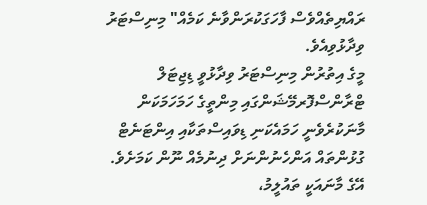ރައްޔިތެއްވެސް ފާހަގަކުރަންވާނެ ކަމެއް" މިނިސްޓަރު ވިދާޅުވިއެވެ.
މީގެ އިތުރުން މިނިސްޓަރު ވިދާޅުވީ ޑިޖިޓަލް ޓްރާންސްފޮރމޭޝަންގައި މިންތީގެ ހަމަހަމަކަން މާނަކުރެވެނީ ހަމައެކަނި ޑިވައިސްތަކާއި އިންޓަނެޓް ގުޅުންތައް އަންހެނުންނަށް ދިނުމެއް ނޫން ކަމަށެވެ. އޭގެ މާނައަކީ ތައުލީމު،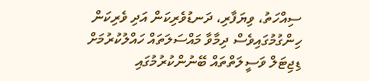ސިއްހަތު، ވިޔަފާރި، ދަނޑުވެރިކަން އަދި ވެރިކަން ހިންގުމުގައިވެސް ދިމާވާ މައްސަލަތައް ހައްލުކުރުމަށް ޑިޖިޓަލް ވަސީލަތްތައް ބޭނުންކުރުމުގައި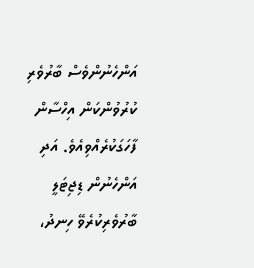އަންހެނުންވެސް ބާރުވެރި ކުރުވުންކަން އިހްސާން ފާހަގަކުރެއްވިއެވެ. އަދި އަންހެނުން ޑިޖިޓަލީ ބާރުވެރިކުރެވޭ ހިނދު،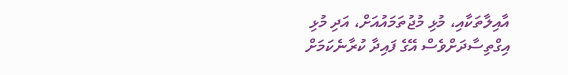އާއިލާތަކާއި، މުޅި މުޖުތަމައުއަށް، އަދި މުޅި އިގްތިސާދަށްވެސް އޭގެ ފައިދާ ކުރާނެކަމަށް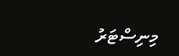މިނިސްޓަރު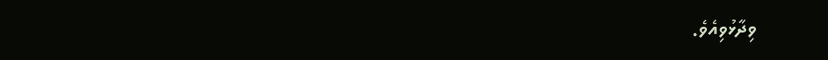ވިދާޅުވިއެވެ.